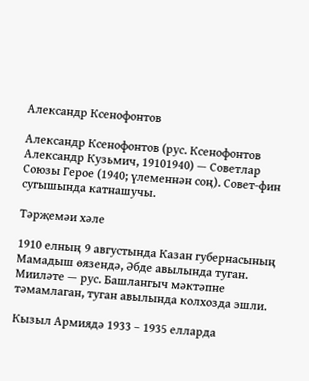Александр Ксенофонтов

Александр Ксенофонтов (рус. Ксенофонтов Александр Кузьмич, 19101940) — Советлар Союзы Герое (1940; үлеменнән соң). Совет-фин сугышында катнашучы.

Тәрҗемәи хәле

1910 елның 9 августында Казан губернасының Мамадыш өязендә, Әбде авылында туган. Мииләте — рус. Башлангыч мәктәпне тәмамлаган, туган авылында колхозда эшли.

Кызыл Армиядә 1933 – 1935 елларда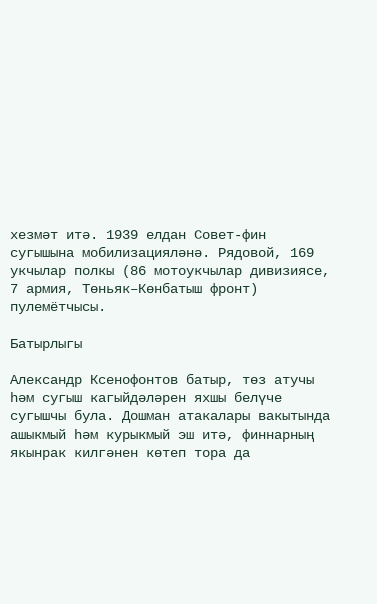хезмәт итә. 1939 елдан Совет-фин сугышына мобилизацияләнә. Рядовой, 169 укчылар полкы (86 мотоукчылар дивизиясе, 7 армия, Төньяк–Көнбатыш фронт) пулемётчысы.

Батырлыгы

Александр Ксенофонтов батыр, төз атучы һәм сугыш кагыйдәләрен яхшы белүче сугышчы була. Дошман атакалары вакытында ашыкмый һәм курыкмый эш итә, финнарның якынрак килгәнен көтеп тора да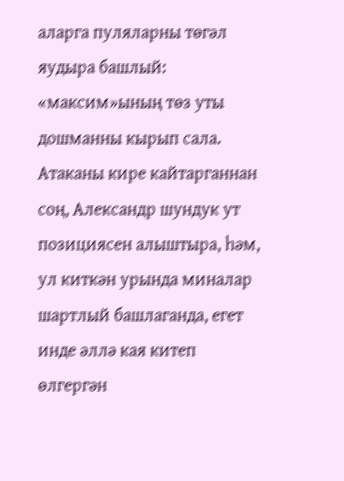аларга пуляларны төгәл яудыра башлый: «максим»ының төз уты дошманны кырып сала. Атаканы кире кайтарганнан соң, Александр шундук ут позициясен алыштыра, һәм, ул киткән урында миналар шартлый башлаганда, егет инде әллә кая китеп өлгергән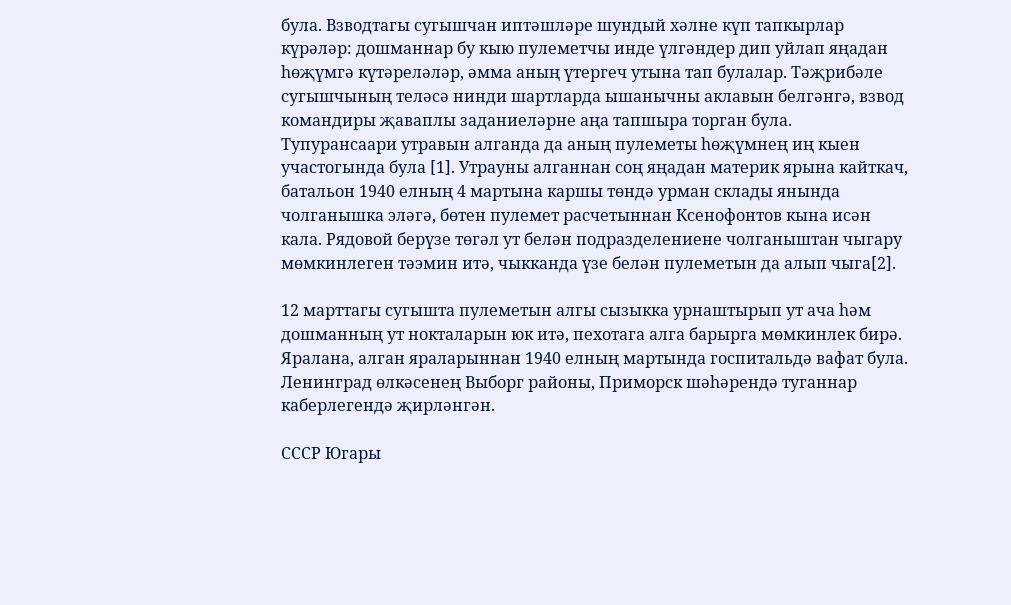була. Взводтагы сугышчан иптәшләре шундый хәлне күп тапкырлар күрәләр: дошманнар бу кыю пулеметчы инде үлгәндер дип уйлап яңадан һөҗүмгә күтәреләләр, әмма аның үтергеч утына тап булалар. Тәҗрибәле сугышчының теләсә нинди шартларда ышанычны аклавын белгәнгә, взвод командиры җаваплы заданиеләрне аңа тапшыра торган була. Тупурансаари утравын алганда да аның пулеметы һөҗүмнең иң кыен участогында була [1]. Утрауны алганнан соң яңадан материк ярына кайткач, батальон 1940 елның 4 мартына каршы төндә урман склады янында чолганышка эләгә, бөтен пулемет расчетыннан Ксенофонтов кына исән кала. Рядовой берүзе төгәл ут белән подразделениене чолганыштан чыгару мөмкинлеген тәэмин итә, чыкканда үзе белән пулеметын да алып чыга[2].

12 марттагы сугышта пулеметын алгы сызыкка урнаштырып ут ача һәм дошманның ут нокталарын юк итә, пехотага алга барырга мөмкинлек бирә. Яралана, алган яраларыннан 1940 елның мартында госпитальдә вафат була. Ленинград өлкәсенең Выборг районы, Приморск шәһәрендә туганнар каберлегендә җирләнгән.

СССР Югары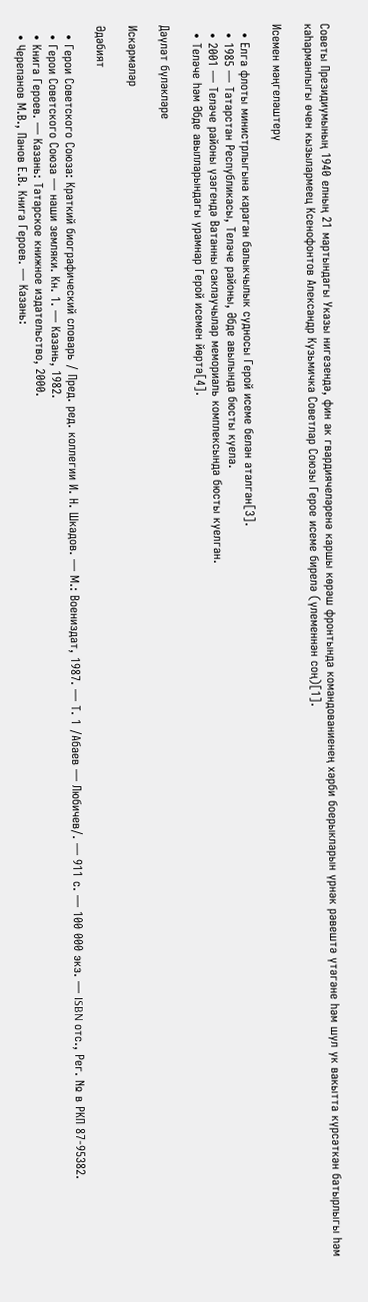Советы Президиумының 1940 елның 21 мартындагы Указы нигезендә, фин ак гвардиячеләренә каршы көрәш фронтында командованиенең хәрби боерыкларын үрнәк рәвештә үтәгәне һәм шул ук вакытта күрсәткән батырлыгы һәм каһарманлыгы өчен кызылармеец Ксенофонтов Александр Кузьмичка Советлар Союзы Герое исеме бирелә (үлеменнән соң)[1].

Исемен мәңгеләштерү

  • Елга флоты министрлыгына караган балыкчылык судносы Герой исеме белән аталган[3].
  • 1985 — Татарстан Республикасы, Теләче районы, Әбде авылында бюсты куела.
  • 2001 — Теләче районы үзәгендә Ватанны саклаучылар мемориаль комплексында бюсты куелган.
  • Теләче һәм Әбде авылларындагы урамнар Герой исемен йөртә[4].

Дәүләт бүләкләре

Искәрмәләр

Әдәбият

  • Герои Советского Союза: Краткий биографический словарь / Пред. ред. коллегии И. Н. Шкадов. — М.: Воениздат, 1987. — Т. 1 /Абаев — Любичев/. — 911 с. — 100 000 экз. — ISBN отс., Рег. № в РКП 87-95382.
  • Герои Советского Союза — наши земляки. Кн. 1. — Казань, 1982.
  • Книга Героев. — Казань: Татарское книжное издательство, 2000.
  • Черепанов М.В., Панов Е.В. Книга Героев. — Казань: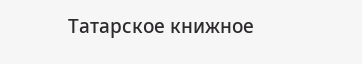Татарское книжное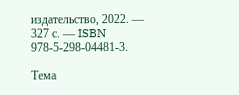издательство, 2022. — 327 с. — ISBN 978-5-298-04481-3.

Тема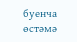буенча өстәмә